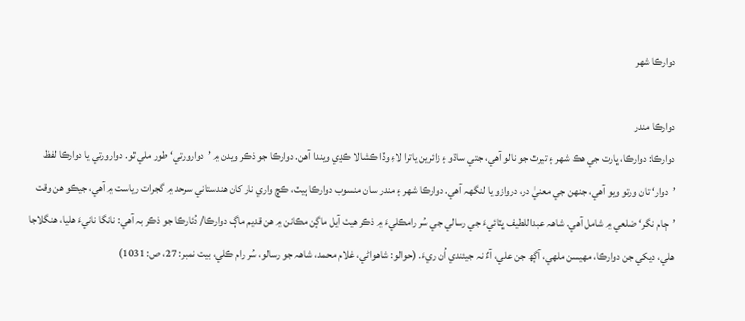دوارڪا شهر

دوارڪا مندر
دوارڪا: دوارڪا، ڀارت جي هڪ شھر ۽ تيرٿ جو نالو آهي، جتي ساڌو ۽ زائرين ياترا لاءِ وڏا ڪشالا ڪڍي ويندا آهن. دوارڪا جو ذڪر ويدن ۾ ’دوارورتي‘ طور ملي ٿو. دوارورتي يا دوارڪا لفظ ’دوار‘ تان ورتو ويو آهي، جنهن جي معنيٰ در، دروازو يا لنگهہ آهي. دوارڪا شھر ۽ مندر سان منسوب دوارڪا ٻيٽ، ڪڇ واري نار کان هندستاني سرحد ۾ گجرات رياست ۾ آهي، جيڪو هن وقت ’ڄام نگر‘ ضلعي ۾ شامل آهي. شاھہ عبداللطيف ڀٽائيءَ جي رسالي جي سُر رامڪليءَ ۾ ذڪر هيٺ آيل ماڳن مڪانن ۾ هن قديم ماڳ دوارڪا/ دُئارڪا جو ذڪر بہ آهي: نانگا نانيءَ هليا، هنگلاجا هلي، ديکي جن دوارڪا، مهيسن ملهي، آڳھ جن علي، آءٌ نہ جيئندي اُن ريءَ. (حوالو: شاهواڻي، غلام محمد، شاھہ جو رسالو، سُر رام ڪلي، بيت نمبر: 27، ص: 1031)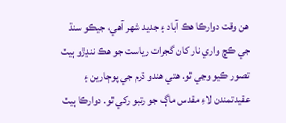هن وقت دوارڪا هڪ آباد ۽ جديد شھر آهي، جيڪو سنڌ جي ڪڇ واري نار کان گجرات رياست جو هڪ ننڍڙو ٻيٽ تصور ڪيو وڃي ٿو. هتي هندو ڌرم جي پوڄارين ۽ عقيدتمندن لاءِ مقدس ماڳ جو رتبو رکي ٿو. دوارڪا ٻيٽ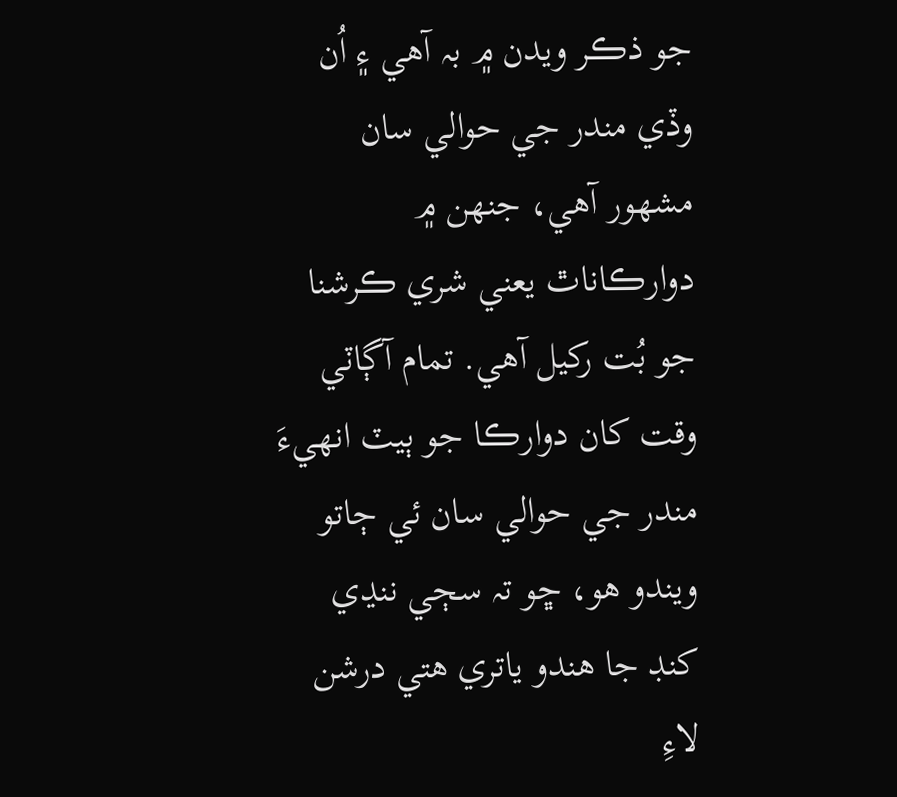جو ذڪر ويدن ۾ بہ آهي ۽ اُن وڏي مندر جي حوالي سان مشھور آهي، جنهن ۾ دوارڪاناٿ يعني شري ڪرشنا جو بُت رکيل آهي. تمام آڳاٽي وقت کان دوارڪا جو ٻيٽ انهيءَ مندر جي حوالي سان ئي ڄاتو ويندو هو، ڇو تہ سڄي ننڍي کنڊ جا هندو ياتري هتي درشن لاءِ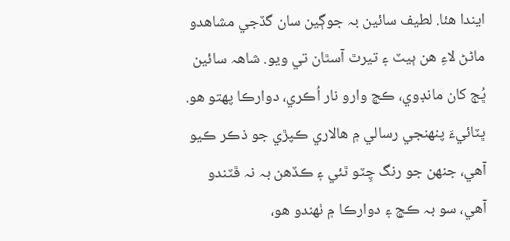ايندا هئا. لطيف سائين بہ جوڳين سان گڏجي مشاهدو ماڻڻ لاءِ هن ٻيٽ ۽ تيرٿ آسٿان تي ويو. شاھہ سائين ڀُڄ کان مانڊوي، ڪڇ وارو نار اُڪري، دوارڪا پهتو هو. ڀٽائيءَ پنھنجي رسالي ۾ هالاري ڪپڙي جو ذڪر ڪيو آهي، جنهن جو رنگ چِٽو ٿئي ۽ ڪڏهن بہ نہ ڦٽندو آهي، سو بہ ڪڇ ۽ دوارڪا ۾ ٺهندو هو،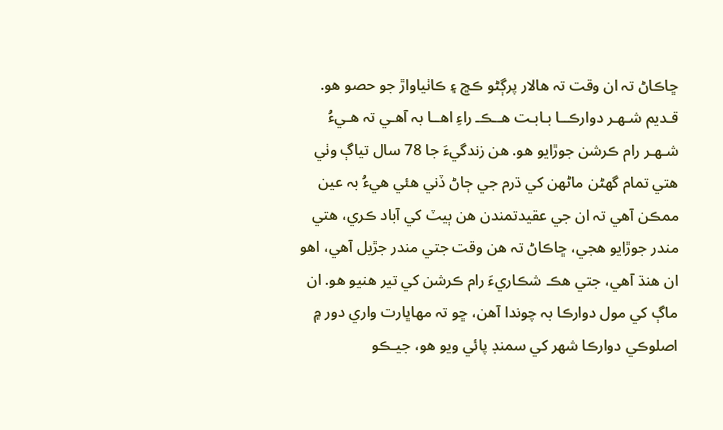ڇاڪاڻ تہ ان وقت تہ هالار پرڳڻو ڪڇ ۽ ڪاٺياواڙ جو حصو هو. قـديم شـهـر دوارڪــا بـابـت هــڪـ راءِ اهــا بہ آهـي تہ هـيءُ شـهـر رام ڪرشن جوڙايو هو. هن زندگيءَ جا 78 سال تياڳ وٺي هتي تمام گهڻن ماڻهن کي ڌرم جي ڄاڻ ڏني هئي هيءُ بہ عين ممڪن آهي تہ ان جي عقيدتمندن هن ٻيٽ کي آباد ڪري، هتي مندر جوڙايو هجي، ڇاڪاڻ تہ هن وقت جتي مندر جڙيل آهي، اهو ان هنڌ آهي، جتي هڪ شڪاريءَ رام ڪرشن کي تير هنيو هو. ان ماڳ کي مول دوارڪا بہ چوندا آهن، ڇو تہ مهاڀارت واري دور ۾ اصلوڪي دوارڪا شھر کي سمنڊ پائي ويو هو، جيـڪو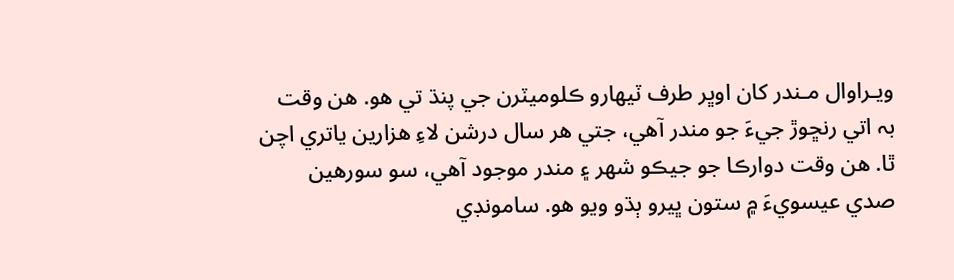ويـراوال مـندر کان اوڀر طرف ٽيهارو ڪلوميٽرن جي پنڌ تي هو. هن وقت بہ اتي رنڇوڙ جيءَ جو مندر آهي، جتي هر سال درشن لاءِ هزارين ياتري اچن ٿا. هن وقت دوارڪا جو جيڪو شھر ۽ مندر موجود آهي، سو سورهين صدي عيسويءَ ۾ ستون ڀيرو ٻڌو ويو هو. سامونڊي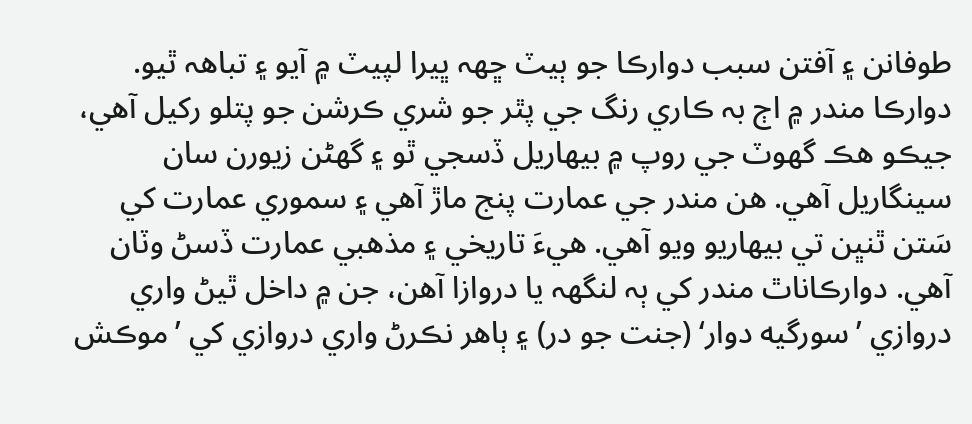طوفانن ۽ آفتن سبب دوارڪا جو ٻيٽ ڇھہ ڀيرا لپيٽ ۾ آيو ۽ تباھہ ٿيو. دوارڪا مندر ۾ اڄ بہ ڪاري رنگ جي پٿر جو شري ڪرشن جو پتلو رکيل آهي، جيڪو هڪ گهوٽ جي روپ ۾ بيهاريل ڏسجي ٿو ۽ گهڻن زيورن سان سينگاريل آهي. هن مندر جي عمارت پنج ماڙ آهي ۽ سموري عمارت کي سَتن ٿنڀن تي بيهاريو ويو آهي. هيءَ تاريخي ۽ مذهبي عمارت ڏسڻ وٽان آهي. دوارڪاناٿ مندر کي ٻہ لنگهہ يا دروازا آهن، جن ۾ داخل ٿيڻ واري دروازي ’سورگيه دوار‘ (جنت جو در) ۽ ٻاهر نڪرڻ واري دروازي کي ’موڪش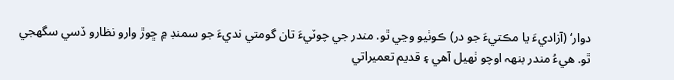دوار‘ (آزاديءَ يا مڪتيءَ جو در) ڪوٺيو وڃي ٿو. مندر جي چوٽيءَ تان گومتي نديءَ جو سمنڊ ۾ ڇوڙ وارو نظارو ڏسي سگهجي ٿو. هيءُ مندر بنھہ اوچو ٺهيل آهي ۽ قديم تعميراتي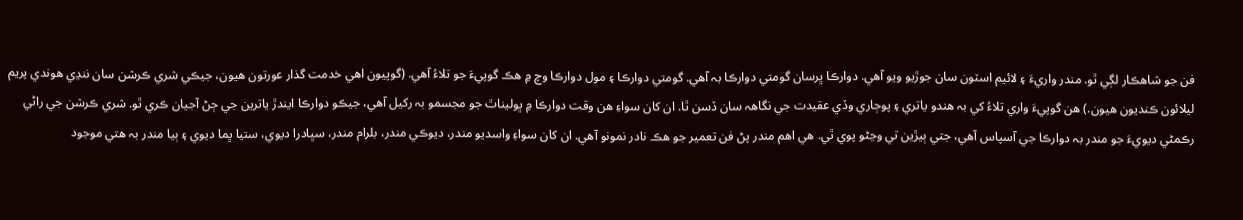فن جو شاهڪار لڳي ٿو. مندر واريءَ ۽ لائيم اسٽون سان جوڙيو ويو آهي. دوارڪا ڀرسان گومتي دوارڪا بہ آهي. گومتي دوارڪا ۽ مول دوارڪا وچ ۾ هڪ گوپيءَ جو تلاءُ آهي. (گوپيون اهي خدمت گذار عورتون هيون، جيڪي شري ڪرشن سان ننڍي هوندي پريم ليلائون ڪنديون هيون.) هن گوپيءَ واري تلاءُ کي بہ هندو ياتري ۽ پوڄاري وڏي عقيدت جي نگاھہ سان ڏسن ٿا. ان کان سواءِ هن وقت دوارڪا ۾ ڀوليناٿ جو مجسمو بہ رکيل آهي، جيڪو دوارڪا ايندڙ ياترين جي ڄڻ آجيان ڪري ٿو. شري ڪرشن جي راڻي رڪمڻي ديويءَ جو مندر بہ دوارڪا جي آسپاس آهي، جتي ٻيڙين تي وڃڻو پوي ٿي. هي اهم مندر پڻ فن تعمير جو هڪ نادر نمونو آهي. ان کان سواءِ واسديو مندر، ديوڪي مندر، بلرام مندر، سڀادرا ديوي، ستيا ڀما ديوي ۽ ٻيا مندر بہ هتي موجود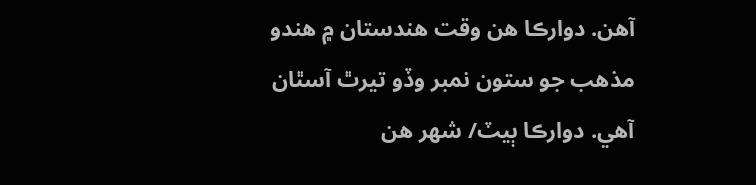آهن. دوارڪا هن وقت هندستان ۾ هندو مذهب جو ستون نمبر وڏو تيرٿ آسٿان آهي. دوارڪا ٻيٽ/ شھر هن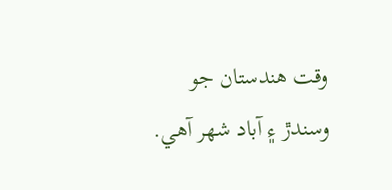وقت هندستان جو وسندڙ ۽ آباد شھر آهي.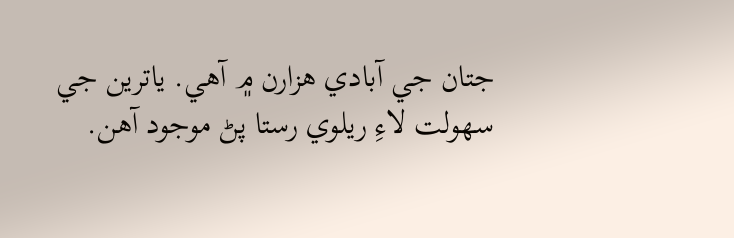جتان جي آبادي هزارن ۾ آهي. ياترين جي سهولت لاءِ ريلوي رستا پڻ موجود آهن.